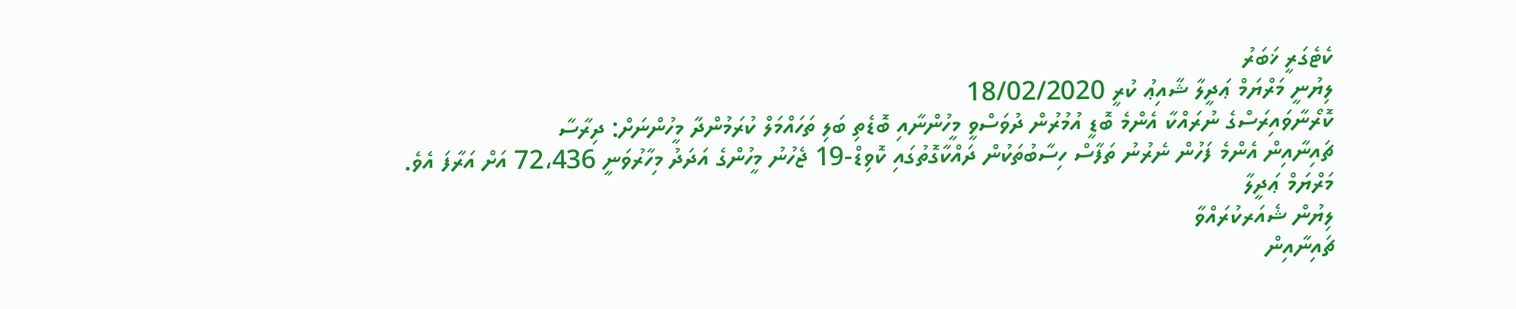ކެޓެގަރީ ޚަބަރު
ލިޔުނީ މަރްޔަމް ޢަދީލާ ޝާއިޢު ކުރީ 18/02/2020
ކޮރޯނާވައިރަސްގެ ނުރައްކާ އެންމެ ބޮޑީ އުމުރުން ދުވަސްވީ މީހުންނާއި ބޮޑެތި ބަލި ތަހައްމަލް ކުރަމުންދާ މީހުންނަށް: ދިރާސާ
ޗައިނާއިން އެންމެ ފަހުން ނެރުނު ތަފާސް ހިސާބުތަކުން ދައްކާގޮތުގައި ކޮވިޑް-19 ޖެހުނު މީހުންގެ އަދަދު މިހާރުވަނީ 72،436 އަށް އަރާފަ އެވެ.
މަރްޔަމް ޢަދީލާ
ލިޔުން ޝެއަރކުރައްވާ
ޗައިނާއިން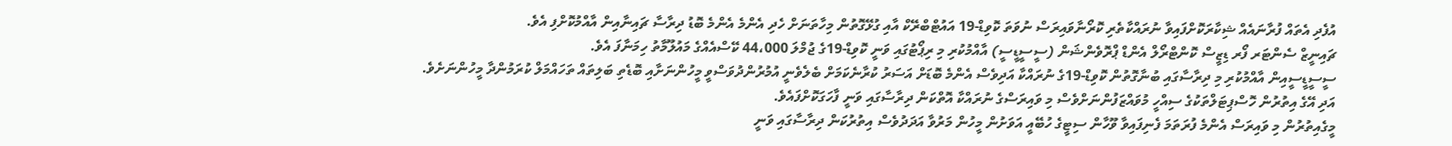އުފެދި އެތައް ފުރާނައެއް ޝިކާރަކޮށްފައިވާ ނުރައްކާތެރި ކޮރޯނާވައިރަސް ނުވަތަ ކޮވިޑް-19 އައުޓްބްރޭކް އާއި ގުޅޭގޮތުން މިހާތަނަށް ހެދި އެންމެ އެންމެ ބޮޑު ދިރާސާ ޗައިނާއިން އާއްމުކޮށްފި އެވެ.
ޗައިނީޒް ސެންޓަރ ފޯރ ޑިޒީސް ކޮންޓްރޯލް އެންޑް ޕްރޮވެންޝަން (ސީސީޑީސީ) އާއްމުކުރި މި ރިޕޯޓުގައި ވަނީ ކޮވިޑް-19ގެ ޖުމްލަ 44،000 ކޭސްއެއްގެ މައުލޫމާތު ހިމަނާފަ އެވެ.
ސީސީޑީސީއިން އާއްމުކުރި މި ދިރާސާގައި ބުނާގޮތުން ކޮވިޑް-19ގެ ނުރައްކާ އަދިވެސް އެންމެ ބޮޑަށް އަސަރު ކުރާނެކަމަށް ބެލެވެނީ އުމުރުންދުވަސްވީ މީހުންނަށާއި ބޮޑެތި ބަލިތައް ތަހައްމަލް ކުރަމުންދާ މީހުންނަށެވެ. އަދި އޭގެ އިތުރުން ހޮސްޕިޓަލްތަކުގެ ސިއްހީ މުވައްޒަފުންނަށްވެސް މި ވައިރަސްގެ ނުރައްކާ އޮތްކަން ދިރާސާގައި ވަނީ ފާހަގަކޮށްފައެވެ.
މީގެއިތުރުން މި ވައިރަސް އެންމެ ފުރަތަމަ ފެނިފައިވާ ވޫހާން ސިޓީގެ ހުބޭއީ އަވަށުން މީހުން މަރުވާ އަދަދުވެސް އިތުރުކަން ދިރާސާގައި ވަނީ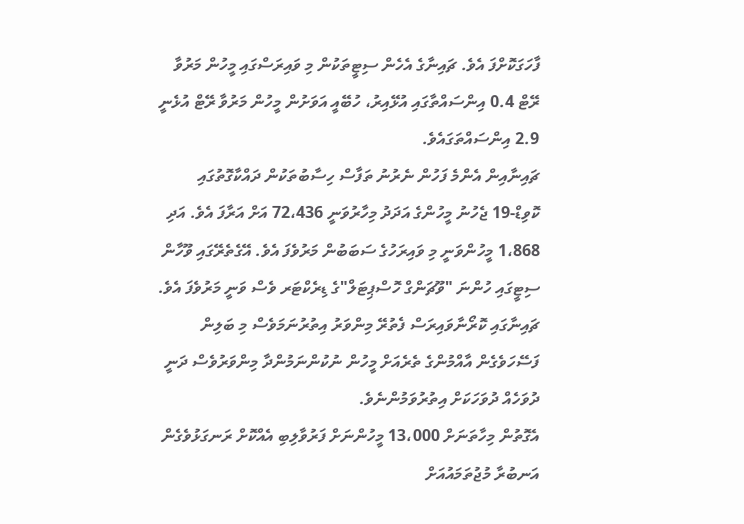ފާހަގަކޮށްފަ އެވެ. ޗައިނާގެ އެހެން ސިޓީތަކުން މި ވައިރަސްގައި މީހުން މަރުވާ ރޭޓް 0.4 އިންސައްތާގައި އުޅޭއިރު، ހުބޭއީ އަވަށުން މީހުން މަރުވާ ރޭޓް އުޅެނީ 2.9 އިންސައްތަގައެވެ.
ޗައިނާއިން އެންމެ ފަހުން ނެރުނު ތަފާސް ހިސާބުތަކުން ދައްކާގޮތުގައި ކޮވިޑް-19 ޖެހުނު މީހުންގެ އަދަދު މިހާރުވަނީ 72،436 އަށް އަރާފަ އެވެ. އަދި 1،868 މީހުންވަނީ މި ވައިރަހުގެ ސަބަބުން މަރުވެފަ އެވެ. އޭގެތެރޭގައި ވޫހާން ސިޓީގައި ހުންނަ "ވޫޗަންގް ހޮސްޕިޓަލް"ގެ ޑިރެކްޓަރ ވެސް ވަނީ މަރުވެފަ އެވެ.
ޗައިނާގައި ކޮރޯނާވައިރަސް ފެތުރޭ މިންވަރު އިތުރުނަމަވެސް މި ބަލިން ފަސޭހަވެގެން އާއްމުންގެ ތެރެއަށް މީހުން ނުކުންނަމުންދާ މިންވަރުވެސް ދަނީ ދުވަހެއް ދުވަހަކަށް އިތުރުވަމުންނެވެ.
އެގޮތުން މިހާތަނަށް 13،000 މީހުންނަށް ފަރުވާލިބި އެއްކޮށް ރަނގަޅުވެގެން އަނބުރާ މުޖުތަމައުއަށް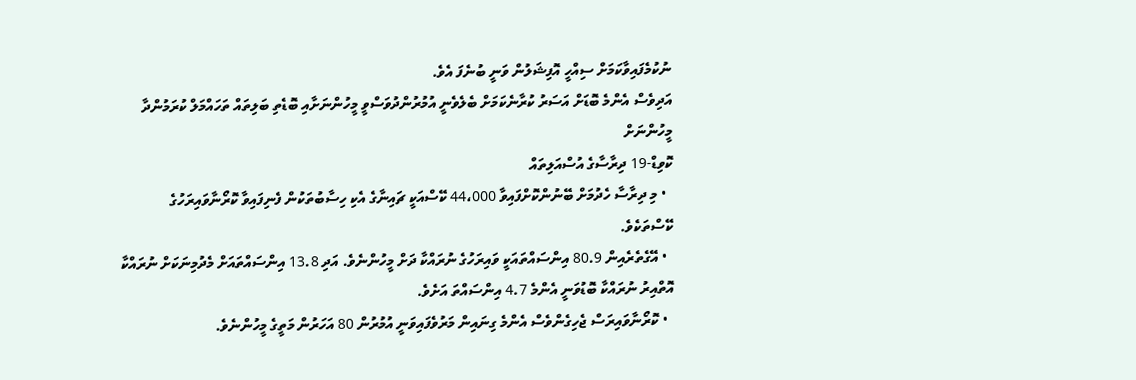ނުކުމެފައިވާކަމަށް ސިއްހީ އޮފިޝަލުން ވަނީ ބުނެފަ އެވެ.
އަދިވެސް އެންމެ ބޮޑަށް އަސަރު ކުރާނެކަމަށް ބެލެވެނީ އުމުރުންދުވަސްވީ މީހުންނަށާއި ބޮޑެތި ބަލިތައް ތަހައްމަލް ކުރަމުންދާ މީހުންނަށް
ކޮވިޑް-19 ދިރާސާގެ އުސްއަލިތައް
  • މި ދިރާސާ ހެދުމަށް ބޭނުންކޮށްފައިވާ 44،000 ކޭސްއަކީ ޗައިނާގެ އެކި ހިސާބުތަކުން ފެނިފައިވާ ކޮރޯނާވައިރަހުގެ ކޭސްތަކެވެ.
  • އޭގެތެރެއިން 80.9 އިންސައްތައަކީ ވައިރަހުގެ ނުރައްކާ ދަށް މީހުންނެވެ. އަދި 13.8 އިންސައްތައަށް މެދުމިނަކަށް ނުރައްކާ އޮތްއިރު ނުރައްކާ ބޮޑުވަނީ އެންމެ 4.7 އިންސައްތަ އަށެވެ.
  • ކޮރޯނާވައިރަސް ޖެހިގެންވެސް އެންމެ ގިނައިން މަރުވެފައިވަނީ އުމުރުން 80 އަހަރުން މަތީގެ މީހުންނެވެ.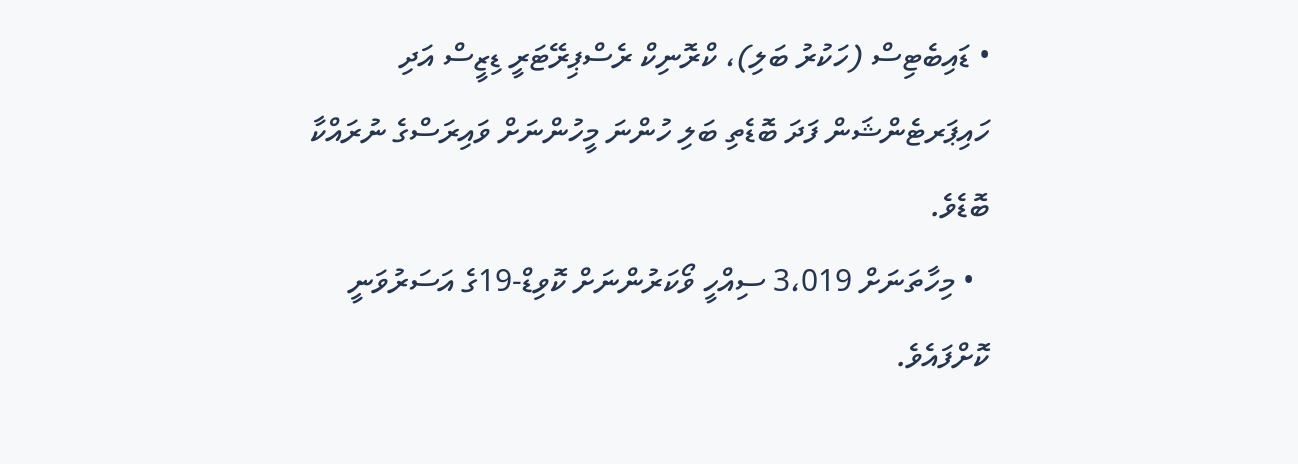• ޑައިބެޓިސް (ހަކުރު ބަލި)، ކްރޮނިކް ރެސްޕިރޭޓަރީ ޑިޒީސް އަދި ހައިޕަރޓެންޝަން ފަދަ ބޮޑެތި ބަލި ހުންނަ މީހުންނަށް ވައިރަސްގެ ނުރައްކާ ބޮޑެވެ.
  • މިހާތަނަށް 3،019 ސިއްހީ ވޯކަރުންނަށް ކޮވިޑް-19ގެ އަސަރުވަނީ ކޮށްފައެވެ.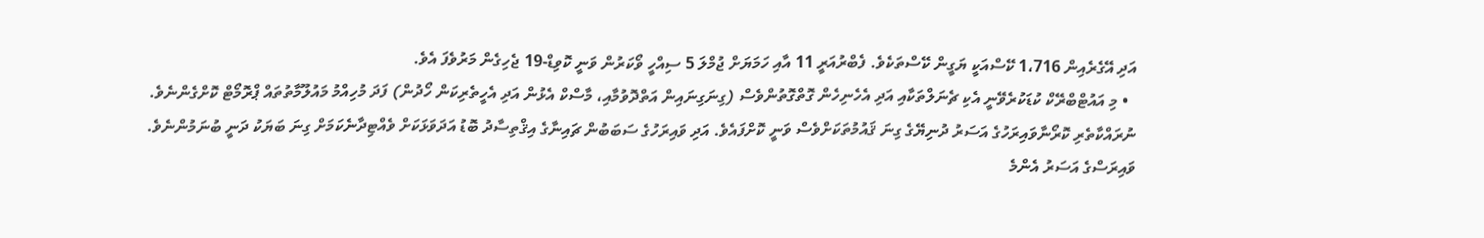އަދި އޭގެރެއިން 1،716 ކޭސްއަކީ ޔަގީން ކޭސްތަކެވެ. ފެބްރުއަރީ 11 އާއި ހަމަޔަށް ޖުމްލަ 5 ސިއްހީ ވޯކަރުން ވަނީ ކޮވިޑް-19 ޖެހިގެން މަރުވެފަ އެވެ.
  • މި އައުޓްބްރޭކް ކުޑަކުރެވޭނީ އެކި ޗެނަލްތަކާއި އަދި އެހެނިހެން ގޮތްގޮތުންވެސް (ގިނަގިނައިން އަތްދޮވުމާއި، މާސްކް އެޅުން އަދި އެހީތެރިކަން ހޯދުން) ފަދަ މުހިއްމު މައުލޫމާތުތައް ޕްރޮމޯޓް ކޮށްގެންނެވެ.
ނުރައްކާތެރި ކޮރޯނާވައިރަހުގެ އަސަރު ދުނިޔޭގެ ގިނަ ޤައުމުތަކަށްވެސް ވަނީ ކޮށްފައެވެ. އަދި ވައިރަހުގެ ސަބަބުން ޗައިނާގެ އިޤްތިސާދު ބޮޑު އަދަވަޅަކަށް ވެއްޓިދާނެކަމަށް ގިނަ ބަޔަކު ދަނީ ބުނަމުންނެވެ.
ވައިރަސްގެ އަސަރު އެންމެ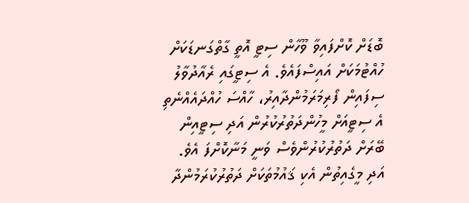ބޮޑަށް ކޮށްފައިވާ ވޫހާން ސިޓީ އޮތީ ގާތްގަނޑަކަށް ހުއްޓުމަކަށް އައިސްފައެވެ. އެ ސިޓީގައި ރެއާދުވާލު ސިފައިން ފޯރިމަރަމުންދާއިރު، ހާއްސަ ހުއްދައެއްނެތި އެ ސިޓީއަށް މީހުންދަތުރުކުރުން އަދި ސިޓީއިން ބޭރަށް ދަތުރުކުރުންވެސް ވަނީ މަނާކޮށްފަ އެވެ.
އަދި މީގެއިތުން އެކި ޤައުމުތަކަށް ދަތުރުކުރަމުންދާ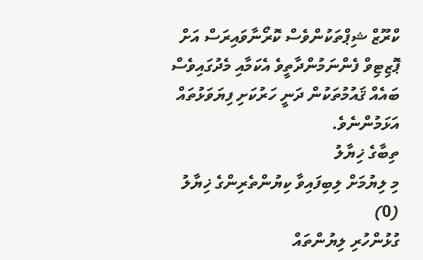ކްރޫޒް ޝިޕްތަކުންވެސް ކޮރޯނާވައިރަސް އަށް ޕޮޒިޓިވް ފެންނަމުންދާތީވެ އެކަމާއި މެދުގައިވެސް ބައެއް ޤައުމުތަކުން ދަނީ ހަރުކަށި ފިޔަވަޅުތައް އަޅަމުންނެވެ.
ތިބާގެ ޚިޔާލު
މި ލިޔުމަށް ލިބިފައިވާ ކިޔުންތެރިންގެ ޚިޔާލު (0)
ގުޅުންހުރި ލިޔުންތައް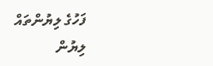ފަހުގެ ލިޔުންތައް
ލިޔުން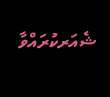ޝެއަރކުރައްވާ